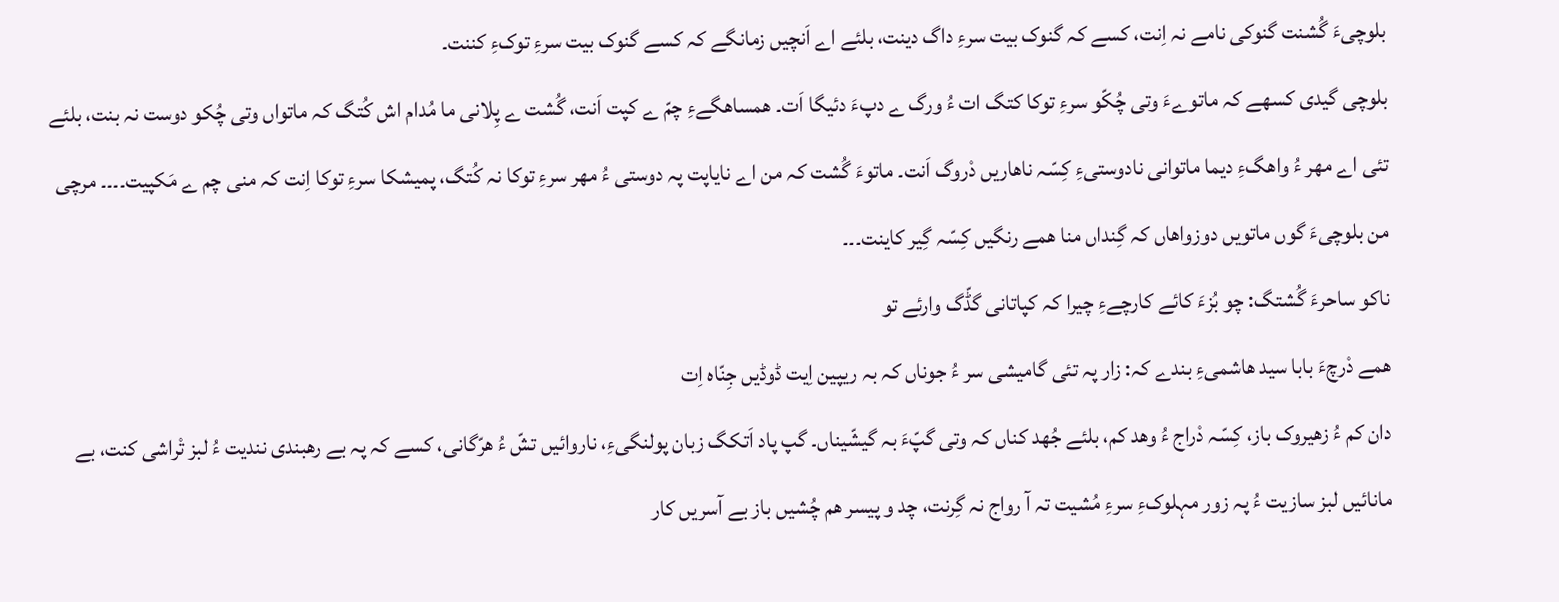بلوچیءَ گُشنت گنوکی نامے نہ اِنت، کسے کہ گنوک بیت سرءِ داگ دینت، بلئے اے اَنچیں زمانگے کہ کسے گنوک بیت سرءِ توکءِ کننت۔
بلوچی گیدی کسھے کہ ماتوےءَ وتی چُکّو سرءِ توکا کتگ ات ءُ ورگ ے دپءَ دئیگا اَت۔ ھمساھگےءِ چمّ ے کپت اَنت، گُشت ے پِلانی ما مُدام اش کُتگ کہ ماتواں وتی چُکو دوست نہ بنت، بلئے تئی اے مھر ءُ واھگءِ دیما ماتوانی نادوستیءِ کِسّہ ناھاریں دْروگ اَنت۔ ماتوءَ گُشت کہ من اے نایاپت پہ دوستی ءُ مھر سرءِ توکا نہ کُتگ، پمیشکا سرءِ توکا اِنت کہ منی چم ے مَکپیت۔۔۔۔ مرچی من بلوچیءَ گوں ماتویں دوزواھاں کہ گِنداں منا ھمے رنگیں کِسّہ گِیر کاینت۔۔۔
ناکو ساحرءَ گُشتگ: چو بُزءَ کائے کارچےءِ چیرا کہ کپاتانی گڈّگ وارئے تو
ھمے دْرچءَ بابا سید ھاشمیءِ بندے کہ: زار پہ تئی گامیشی سر ءُ جوناں کہ بہ ریپین اِیت ڈوڈیں جِنّاہ اِت
دان کم ءُ زھیروک باز، کِسّہ دْراج ءُ وھد کم، بلئے جُھد کناں کہ وتی گپّءَ بہ گیشّیناں۔ گپ پاد اَتکگ زبان پولنگیءِ، ناروائیں تشّ ءُ ھرّگانی، کسے کہ پہ بے رھبندی نندیت ءُ لبز تْراشی کنت، بے مانائیں لبز سازیت ءُ پہ زور مہلوکءِ سرءِ مُشیت تہ آ رواج نہ گِرنت، چد و پیسر ھم چُشیں باز بے آسریں کار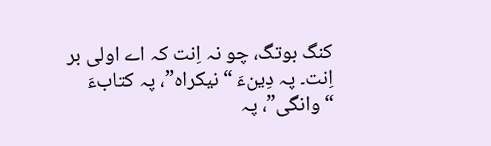کنگ بوتگ، چو نہ اِنت کہ اے اولی بر اِنت۔ پہ دِینءَ “نیکراہ”، پہ کتابءَ “وانگی”، پہ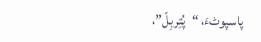پاسپوٹءَ، “پُتِربِلّ”،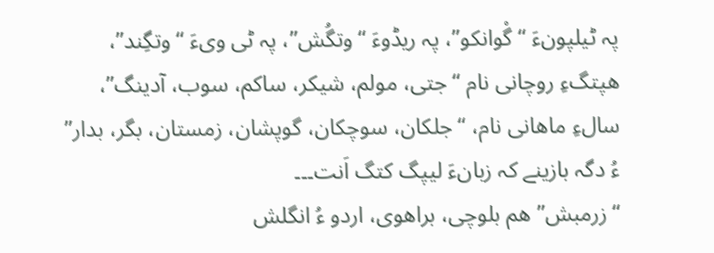پہ ٹیلپونءَ “گْوانکو”، پہ ریڈوءَ “وتگُش”، پہ ٹی ویءَ “وتگِند”، ھپتگءِ روچانی نام “جتی، مولم، شیکر، ساکم، سوب، آدینگ”، سالءِ ماھانی نام، “جلکان، سوچکان، گوپشان، زمستان، بگر، بدار” ءُ دگہ بازینے کہ زبانءَ لیپگ کتگ اَنت۔۔۔
“زرمبش” ھم بلوچی، براھوی، اردو ءُ انگلش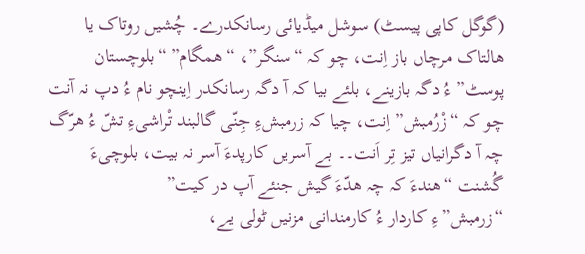(گوگل کاپی پیسٹ) سوشل میڈیائی رسانکدرے۔ چُشیں روتاک یا ھالتاک مرچاں باز اِنت، چو کہ “سنگر”، “ھمگام” “بلوچستان پوسٹ” ءُ دگہ بازینے، بلئے بیا کہ آ دگہ رسانکدر اِینچو نام ءُ دپ نہ آنت چو کہ “زْرُمبش” اِنت، چیا کہ زرمبشءِ جِنّی گالبند تْراشیءِ تشّ ءُ ھرّگ چہ آ دگرانیاں تیز تِر اَنت۔۔ بے آسریں کارپدءَ آسر نہ بیت، بلوچیءَ گُشنت “ھندءَ کہ چہ ھدّءَ گیش جنئے آپ در کیت”
“زرمبش”ءِ کاردار ءُ کارمندانی مزنیں ٹولی یے،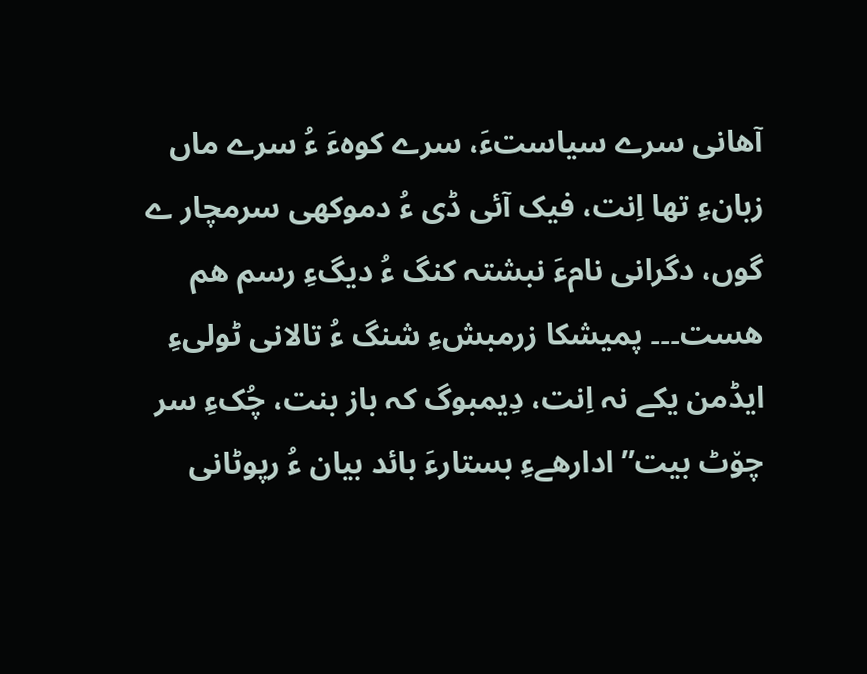آھانی سرے سیاستءَ، سرے کوہءَ ءُ سرے ماں زبانءِ تھا اِنت، فیک آئی ڈی ءُ دموکھی سرمچار ے گوں، دگرانی نامءَ نبشتہ کنگ ءُ دیگءِ رسم ھم ھست۔۔۔ پمیشکا زرمبشءِ شنگ ءُ تالانی ٹولیءِ ایڈمن یکے نہ اِنت، دِیمبوگ کہ باز بنت، چُکءِ سر چو٘ٹ بیت” ادارھےءِ بستارءَ بائد بیان ءُ رپوٹانی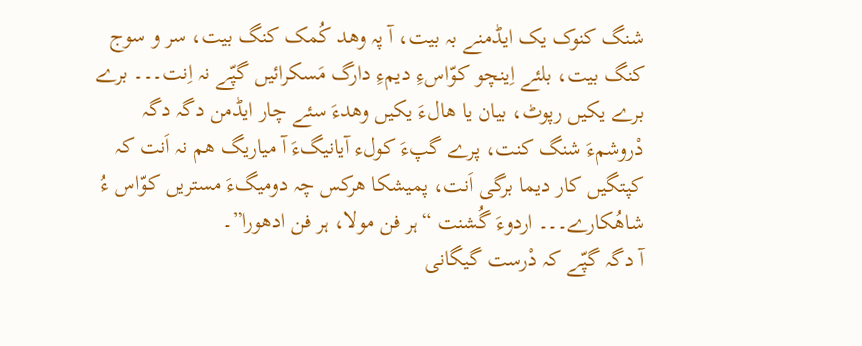شنگ کنوک یک ایڈمنے بہ بیت، آ پہ وھد کُمک کنگ بیت، سر و سوج کنگ بیت، بلئے اِینچو کوّاسءِ دیمءِ دارگ مَسکرائیں گپّے نہ اِنت۔۔۔ برے برے یکیں رپوٹ، بیان یا ھالءَ یکیں وھدءَ سئے چار ایڈمن دگہ دگہ دْروشمءَ شنگ کنت، پرے گپءَ کولء آیانیگءَ آ میاریگ ھم نہ اَنت کہ کپتگیں کار دیما برگی اَنت، پمیشکا ھرکس چہ دومیگءَ مستریں کوّاس ءُ شاھُکارے۔۔۔ اردوءَ گُشنت “ہر فن مولا، ہر فن ادھورا”۔
آ دگہ گپّے کہ دْرست گیگانی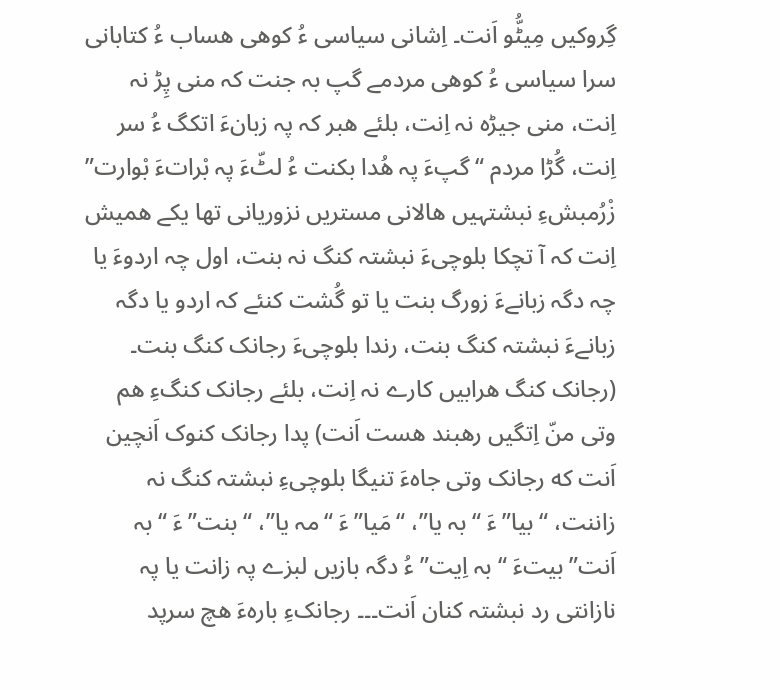گِروکیں مِیٹُّو اَنت۔ اِشانی سیاسی ءُ کوھی ھساب ءُ کتابانی سرا سیاسی ءُ کوھی مردمے گپ بہ جنت کہ منی پِڑ نہ اِنت، منی جیڑہ نہ اِنت، بلئے ھبر کہ پہ زبانءَ اتکگ ءُ سر اِنت، گُڑا مردم “گپءَ پہ ھُدا بکنت ءُ لٹّءَ پہ بْراتءَ بْوارت”
زْرُمبشءِ نبشتہیں ھالانی مستریں نزوریانی تھا یکے ھمیش اِنت کہ آ تچکا بلوچیءَ نبشتہ کنگ نہ بنت، اول چہ اردوءَ یا چہ دگہ زبانےءَ زورگ بنت یا تو گُشت کنئے کہ اردو یا دگہ زبانےءَ نبشتہ کنگ بنت، رندا بلوچیءَ رجانک کنگ بنت۔ (رجانک کنگ ھرابیں کارے نہ اِنت، بلئے رجانک کنگءِ ھم وتی منّ اِتگیں رھبند ھست اَنت) پدا رجانک کنوک اَنچین اَنت که رجانک وتی جاہءَ تنیگا بلوچیءِ نبشتہ کنگ نہ زاننت، “بیا”ءَ “بہ یا”، “مَیا”ءَ “مہ یا”، “بنت”ءَ “بہ اَنت” بیتءَ “بہ اِیت” ءُ دگہ بازیں لبزے پہ زانت یا پہ نازانتی رد نبشتہ کنان اَنت۔۔۔ رجانکءِ بارہءَ ھچ سرپد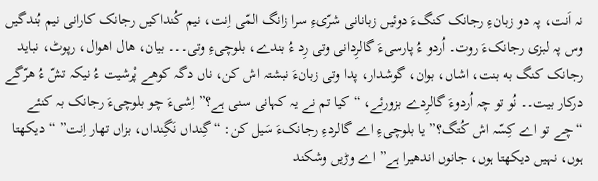نہ اَنت، پہ دو زبانءِ رجانک کنگءَ دوئیں زبانانی شرّیءِ سرا زانگ المّی اِنت، نیم کُنداکیں رجانک کارانی نیم بُندگیں وس پہ لبزی رجانکءَ روت۔ اُردو ءُ پارسیءَ گالرِدانی وتی رِد ءُ بندے، بلوچیءِ وتی۔۔۔ بیان، ھال اھوال، رپوٹ، نباید رجانک کنگ به بنت، اشاں، بوان، گوشدار، پدا وتی زبانءَ نبشتہ اش کن، ناں دگہ کوھے پْرشیت ءُ نیکہ تشّ ءُ ھرّگے درکار بیت۔۔ نُو تو چہ اُردوءَ گالرِدے بزورئے، “کیا تم نے یہ کہانی سنی ہے؟” اِشیءَ چو بلوچیءَ رجانک بہ کنئے “چے تو اے کِسّہ اش کُتگ؟” یا بلوچیءِ اے گالردءِ رجانکءَ سَیل کن: “گِنداں نَگِنداں، بزاں تھار اِنت” “دیکھتا ہوں، نہیں دیکھتا ہوں، جانوں اندھیرا ہے” اے وڑیں وشکند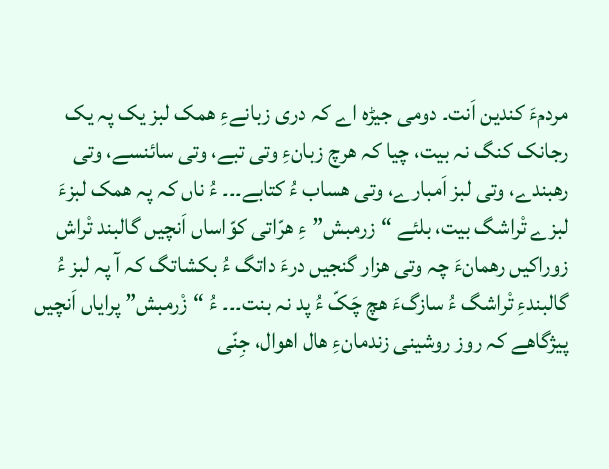مردمءَ کندین اَنت۔ دومی جیڑہ اے کہ دری زبانےءِ ھمک لبز یک پہ یک رجانک کنگ نہ بیت، چیا کہ ھرچ زبانءِ وتی تبے، وتی سائنسے، وتی رھبندے، وتی لبز اَمبارے، وتی ھساب ءُ کتابے۔۔۔ ءُ ناں کہ پہ ھمک لبزءَ لبزے تْراشگ بیت، بلئے “زرمبش”ءِ ھرّاتی کوّاساں اَنچیں گالبند تْراش زوراکیں رھمانءَ چہ وتی ھزار گنجیں درءَ داتگ ءُ بکشاتگ کہ آ پہ لبز ءُ گالبندءِ تْراشگ ءُ سازگءَ ھچ چَکّ ءُ پد نہ بنت۔۔۔ ءُ “زْرمبش” پرایاں اَنچیں پیژگاھے کہ روز روشینی زندمانءِ ھال اھوال، جِنّی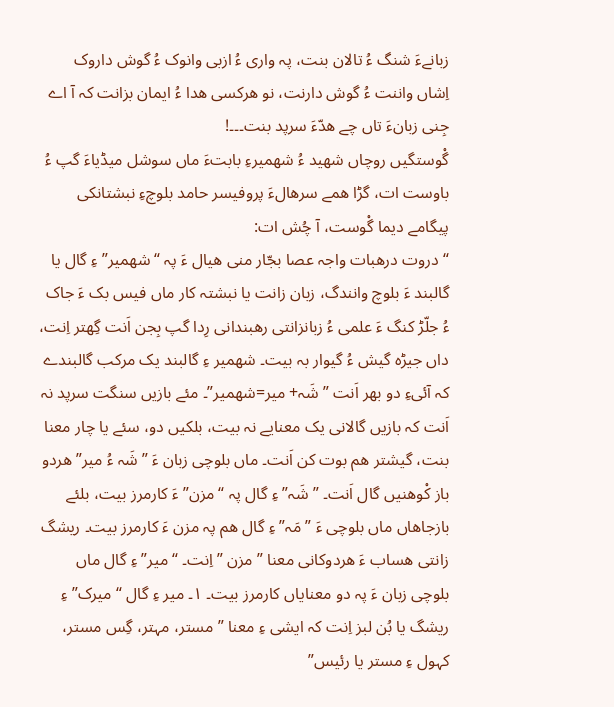زبانےءَ شنگ ءُ تالان بنت، پہ واری ءُ ازبی وانوک ءُ گوش داروک اِشاں واننت ءُ گوش دارنت، نو ھرکسی ھدا ءُ ایمان بزانت کہ آ اے جِنی زبانءَ تاں چے ھدّءَ سرپد بنت۔۔۔!
گْوستگیں روچاں شھید ءُ شھمیرءِ بابتءَ ماں سوشل میڈیاءَ گپ ءُ باوست ات، گڑا ھمے سرھالءَ پروفیسر حامد بلوچءِ نبشتانکی پیگامے دیما گْوست، آ چُش ات:
“دروت درھبات واجہ عصا بجّار منی ھیال ءَ پہ “شھمیر” ءِ گال یا گالبند ءَ بلوچ وانندگ، زبان زانت یا نبشتہ کار ماں فیس بک ءَ جاک ءُ جلّڑ کنگ ءَ علمی ءُ زبانزانتی رھبندانی رِدا گپ بِجن اَنت گِھتر اِنت، داں جیڑہ گیش ءُ گیوار بہ بیت۔ شھمیر ءِ گالبند یک مرکب گالبندے کہ آئیءِ دو بھر اَنت ” شَہ+ میر=شھمیر”۔ مئے بازیں سنگت سرپد نہ اَنت کہ بازیں گالانی یک معنایے نہ بیت، بلکیں دو، سئے یا چار معنا بنت، گیشتر ھم بوت کن اَنت۔ ماں بلوچی زبان ءَ ” شَہ ءُ میر” ھردو باز کْوھنیں گال اَنت۔ ” شَہ” ءِ گال پہ “مزن” ءَ کارمرز بیت، بلئے بازجاھاں ماں بلوچی ءَ ” مَہ” ءِ گال ھم پہ مزن ءَ کارمرز بیت۔ ریشگ زانتی ھساب ءَ ھردوکانی معنا ” مزن ” اِنت۔ “میر” ءِ گال ماں بلوچی زبان ءَ پہ دو معنایاں کارمرز بیت۔ ۱۔ میر ءِ گال “میرک” ءِ ریشگ یا بُن لبز اِنت کہ ایشی ءِ معنا ” مستر، مہتر، گِس مستر، کہول ءِ مستر یا رئیس”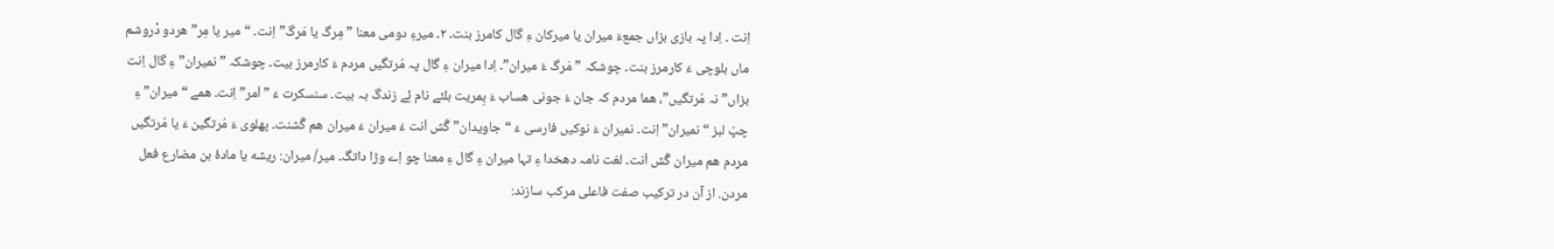اِنت ۔ اِدا پہ بازی بزاں جمعءَ میران یا میرکان ءِ گال کامرز بنت۔ ۲۔ میرءِ دومی معنا ” مِرگ یا مَرگ” اِنت۔ “میر یا مِر” ھردو دْروشم ماں بلوچی ءَ کارمرز بنت۔ چوشکہ ” مَرگ ءُ میران”۔ اِدا میران ءِ گال پہ مُرتگیں مردم ءَ کارمرز بیت۔ چوشکہ ” نمیران” ءِ گال اِنت بزاں” نہ مُرتگیں”، ھما مردم کہ جان ءُ جونی ھساب ءَ بِمریت بلئے نام ئِے زندگ بہ بیت۔ سنسکرت ءَ ” اَمر” اِنت۔ ھمے “میران” ءِ چپّ لبز “نمیران” اِنت۔ نمیران ءَ نوکیں فارسی ءَ “جاویدان” گُش اَنت ءُ میران ءَ میران ھم گُشنت۔ پھلوی ءَ مُرتگین ءَ یا مُرتگیں مردم ھم میران گُش اَنت۔ لغت نامہ دھخدا ءِ تہا میران ءِ گال ءِ معنا چو اِے وڑا داتگ۔ میر/ میران: ریشه یا مادهٔ بن مضارع فعل مردن. از آن در ترکیب صفت فاعلی مرکب سازند: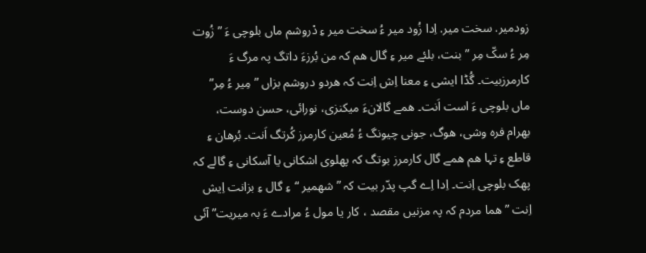زودمیر. سخت میر. اِدا زُود میر ءُ سخت میر ءِ دْروشم ماں بلوچی ءَ ” زُوت مِر ءُ سکّ مِر ” بنت، بلئے میر ءِ گال ھم کہ من بُرزءَ داتگ پہ مرگ ءَ کارمرزبیت۔ گُڈا ایشی ءِ معنا اِش اِنت کہ ھردو دروشم بزاں ” مِیر ءُ مِر” ماں بلوچی ءَ است اَنت۔ ھمے گالانءَ میکنزی، نورائی، حسن دوست، بھرام فرہ وشی، ھوگ، جونی چیونگ ءُ مُعین کارمرز کُرتگ اَنت۔ بُرھان ءِ قاطع ءِ تہا ھم ھمے گال کارمرز بوتگ کہ پھلوی اشکانی یا آسکانی ءِ گالے کہ پھک بلوچی اِنت۔ اِدا اِے گپ پدّر بیت کہ ” شھمیر “ءِ گال ءِ بزانت اِیش اِنت ” ھما مردم کہ پہ مزنیں مقصد ، کار یا مول ءُ مرادے ءَ بہ میریت” آئی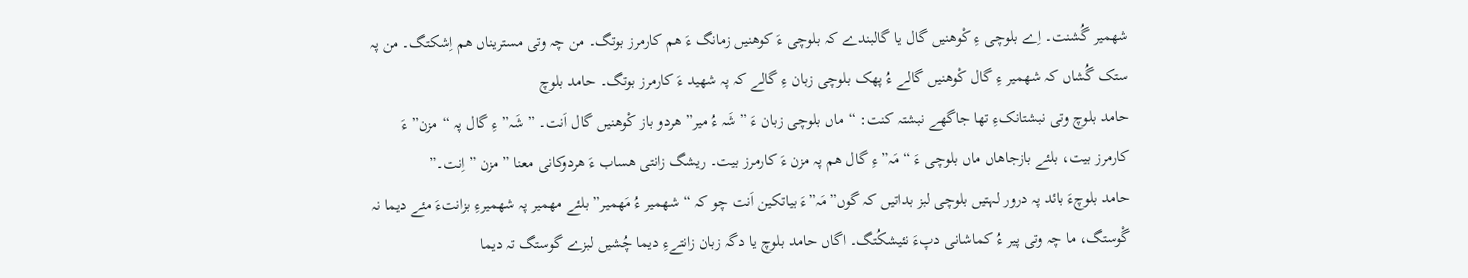شھمیر گُشنت۔ اِے بلوچی ءِ کْوھنیں گال یا گالبندے کہ بلوچی ءَ کوھنیں زمانگ ءَ ھم کارمرز بوتگ۔ من چہ وتی مستریناں ھم اِشکتگ۔ من پہ ستک گُشاں کہ شھمیر ءِ گال کْوھنیں گالے ءُ پھک بلوچی زبان ءِ گالے کہ پہ شھید ءَ کارمرز بوتگ۔ حامد بلوچ
حامد بلوچ وتی نبشتانکءِ تھا جاگھے نبشتہ کنت: “ماں بلوچی زبان ءَ ” شَہ ءُ میر” ھردو باز کْوھنیں گال اَنت۔ ” شَہ” ءِ گال پہ “مزن” ءَ کارمرز بیت، بلئے بازجاھاں ماں بلوچی ءَ “مَہ” ءِ گال ھم پہ مزن ءَ کارمرز بیت۔ ریشگ زانتی ھساب ءَ ھردوکانی معنا ” مزن ” اِنت۔”
حامد بلوچءَ بائد پہ درور لہتیں بلوچی لبز بداتیں کہ گوں”مَہ”ءَ بیاتکین اَنت چو کہ “شھمیر ءُ مَھمیر” بلئے مھمیر پہ شھمیرءِ بزانتءَ مئے دیما نہ گْوستگ، ما چہ وتی پیر ءُ کماشانی دپءَ نئیشکُتگ۔ اگاں حامد بلوچ یا دگہ زبان زانتےءِ دیما چُشیں لبزے گوستگ تہ دیما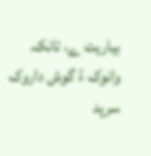بیاریت ے، تانکہ وانوک ءُ گوش داروک سرپد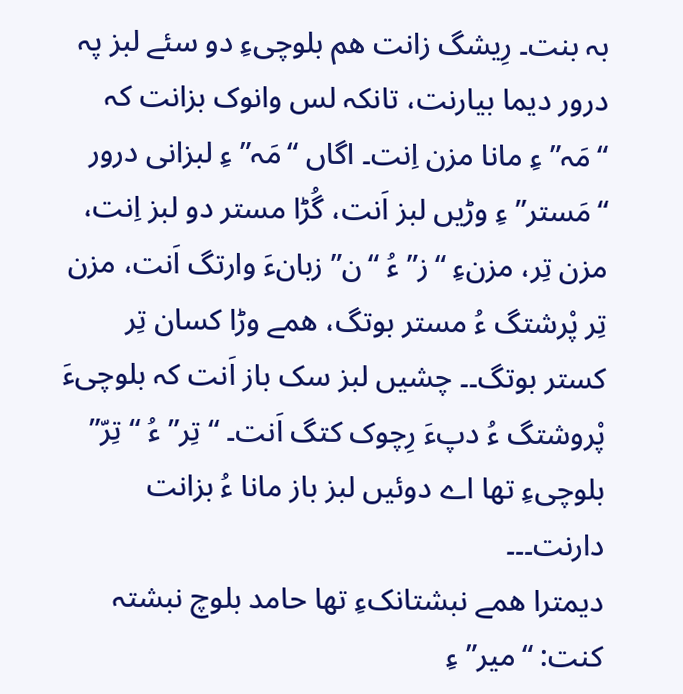بہ بنت۔ رِیشگ زانت ھم بلوچیءِ دو سئے لبز پہ درور دیما بیارنت، تانکہ لس وانوک بزانت کہ “مَہ”ءِ مانا مزن اِنت۔ اگاں “مَہ”ءِ لبزانی درور “مَستر”ءِ وڑیں لبز اَنت، گُڑا مستر دو لبز اِنت، مزن تِر، مزنءِ “ز” ءُ “ن” زبانءَ وارتگ اَنت، مزن تِر پْرشتگ ءُ مستر بوتگ، ھمے وڑا کسان تِر کستر بوتگ۔۔ چشیں لبز سک باز اَنت کہ بلوچیءَ پْروشتگ ءُ دپءَ رِچوک کتگ اَنت۔ “تِر” ءُ “تِرّ” بلوچیءِ تھا اے دوئیں لبز باز مانا ءُ بزانت دارنت۔۔۔
دیمترا ھمے نبشتانکءِ تھا حامد بلوچ نبشتہ کنت: “میر” ءِ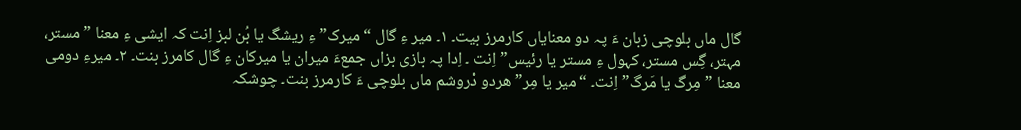گال ماں بلوچی زبان ءَ پہ دو معنایاں کارمرز بیت۔ ۱۔ میر ءِ گال “میرک” ءِ ریشگ یا بُن لبز اِنت کہ ایشی ءِ معنا ” مستر، مہتر، گِس مستر، کہول ءِ مستر یا رئیس” اِنت ۔ اِدا پہ بازی بزاں جمعءَ میران یا میرکان ءِ گال کامرز بنت۔ ۲۔ میرءِ دومی معنا ” مِرگ یا مَرگ” اِنت۔ “میر یا مِر” ھردو دْروشم ماں بلوچی ءَ کارمرز بنت۔ چوشکہ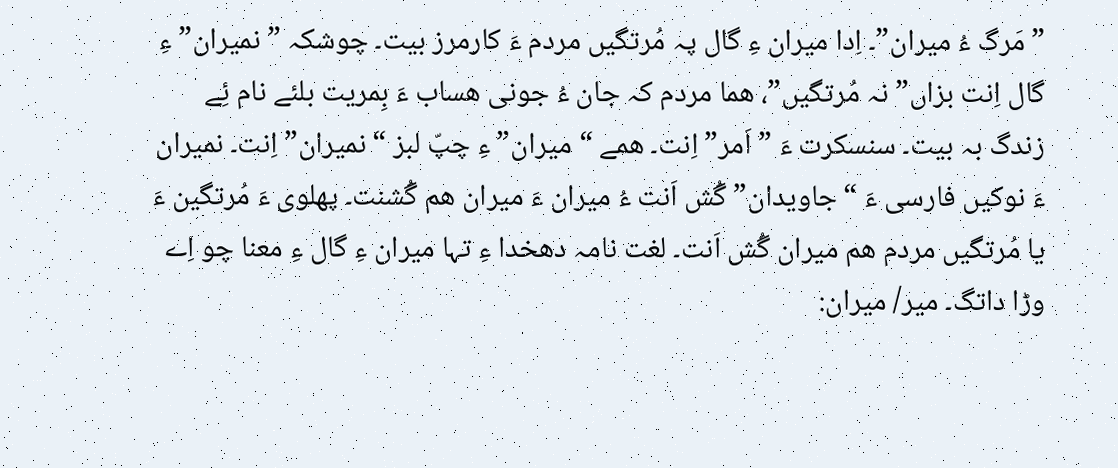” مَرگ ءُ میران”۔ اِدا میران ءِ گال پہ مُرتگیں مردم ءَ کارمرز بیت۔ چوشکہ ” نمیران” ءِ گال اِنت بزاں” نہ مُرتگیں”، ھما مردم کہ جان ءُ جونی ھساب ءَ بِمریت بلئے نام ئِے زندگ بہ بیت۔ سنسکرت ءَ ” اَمر” اِنت۔ ھمے “میران” ءِ چپّ لبز “نمیران” اِنت۔ نمیران ءَ نوکیں فارسی ءَ “جاویدان” گُش اَنت ءُ میران ءَ میران ھم گُشنت۔ پھلوی ءَ مُرتگین ءَ یا مُرتگیں مردم ھم میران گُش اَنت۔ لغت نامہ دھخدا ءِ تہا میران ءِ گال ءِ معنا چو اِے وڑا داتگ۔ میر/ میران: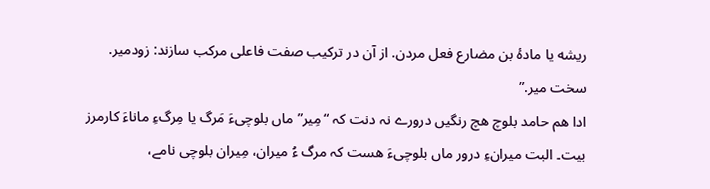ریشه یا مادهٔ بن مضارع فعل مردن. از آن در ترکیب صفت فاعلی مرکب سازند: زودمیر. سخت میر.”
ادا ھم حامد بلوچ ھچ رنگیں درورے نہ دنت کہ “مِیر” ماں بلوچیءَ مَرگ یا مِرگءِ ماناءَ کارمرز بیت۔ البت میرانءِ درور ماں بلوچیءَ ھست کہ مرگ ءُ میران، مِیران بلوچی نامے،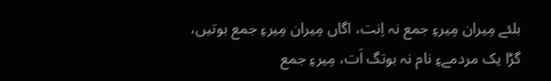بلئے مِیران مِیرءِ جمع نہ اِنت، اگاں مِیران مِیرءِ جمع بوتیں، گڑا یک مردمےءِ نام نہ بوتگ اَت، مِیرءِ جمع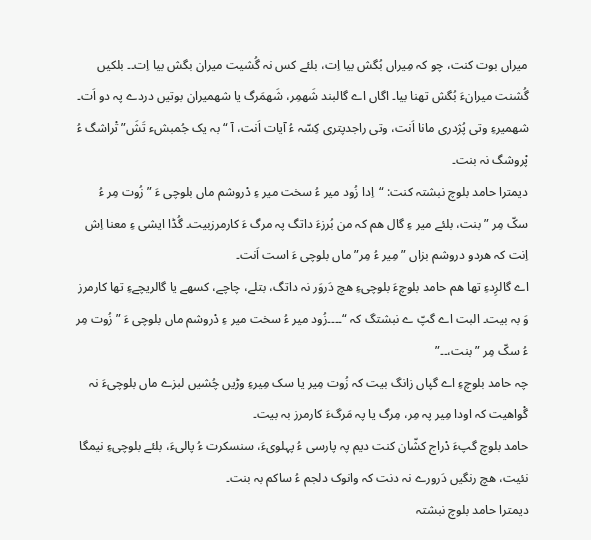میراں بوت کنت، چو کہ مِیراں بُگش بیا اِت، بلئے کس نہ گُشیت میران بگش بیا اِت۔۔ بلکیں گُشنت میرانءَ بُگش تھنا بیا۔ اگاں اے گالبند شَھمِر، شَھمَرگ یا شھمیران بوتیں دردے پہ دو اَت۔ شھمیرءِ وتی پُژدری مانا اَنت، وتی راجدپتری کِسّہ ءُ آیات اَنت، آ “بہ یک جُمبشء تَشَ” تْراشگ ءُ پْروشگ نہ بنت۔
دیمترا حامد بلوچ نبشتہ کنت: “اِدا زُود میر ءُ سخت میر ءِ دْروشم ماں بلوچی ءَ ” زُوت مِر ءُ سکّ مِر ” بنت، بلئے میر ءِ گال ھم کہ من بُرزءَ داتگ پہ مرگ ءَ کارمرزبیت۔ گُڈا ایشی ءِ معنا اِش اِنت کہ ھردو دروشم بزاں ” مِیر ءُ مِر” ماں بلوچی ءَ است اَنت۔
اے گالرِدءِ تھا ھم حامد بلوچءَ بلوچیءِ ھچ دَروَر نہ داتگ، بتلے، چاچے، کسھے یا گالریچےءِ تھا کارمرز وَ بہ بیت۔ البت اے گپّ ے نبشتگ کہ “۔۔۔۔زُود میر ءُ سخت میر ءِ دْروشم ماں بلوچی ءَ ” زُوت مِر ءُ سکّ مِر ” بنت،۔۔”
چہ حامد بلوچءِ اے گپاں زانگ بیت کہ زُوت مِیر یا سک مِیرءِ وڑیں چُشیں لبزے ماں بلوچیءَ نہ گْواھیت کہ اودا مِیر پہ مِر، مِرگ یا پہ مَرگءَ کارمرز بہ بیت۔
حامد بلوچ گپءَ دْراج کشّان کنت دیم پہ پارسی ءُ پہلویءَ، سنسکرت ءُ پالیءَ، بلئے بلوچیءِ نیمگا نئیت، ھچ رنگیں دَرورے نہ دنت کہ وانوک دلجم ءُ ساکم بہ بنت۔
دیمترا حامد بلوچ نبشتہ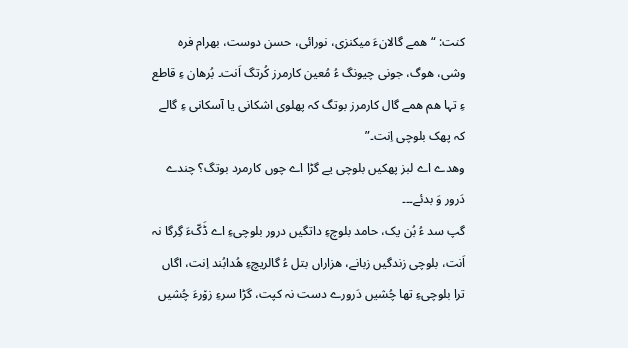کنت: “ھمے گالانءَ میکنزی، نورائی، حسن دوست، بھرام فرہ وشی، ھوگ، جونی چیونگ ءُ مُعین کارمرز کُرتگ اَنت۔ بُرھان ءِ قاطع ءِ تہا ھم ھمے گال کارمرز بوتگ کہ پھلوی اشکانی یا آسکانی ءِ گالے کہ پھک بلوچی اِنت۔”
وھدے اے لبز پھکیں بلوچی یے گڑا اے چوں کارمرد بوتگ؟ چندے دَرور وَ بدئے۔۔۔
گپ سد ءُ بُن یک، حامد بلوچءِ داتگیں درور بلوچیءِ اے ڈَکّءَ گِرگا نہ اَنت، بلوچی زندگیں زبانے، ھزاراں بتل ءُ گالریچءِ ھُدابُند اِنت، اگاں ترا بلوچیءِ تھا چُشیں دَرورے دست نہ کپت، گڑا سرءِ زو٘رءَ چُشیں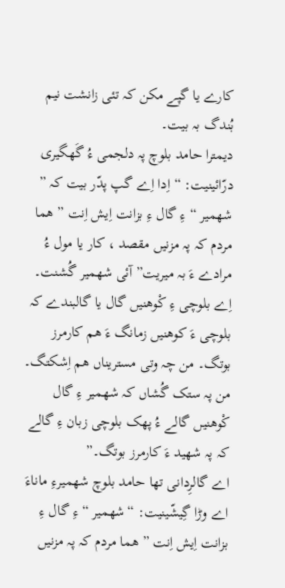کارے یا گپے مکن کہ تئی زانشت نیم بُندگ بہ بیت۔
دیمترا حامد بلوچ پہ دلجمی ءُ گَھگیری درّائینیت: “اِدا اِے گپ پدّر بیت کہ ” شھمیر “ءِ گال ءِ بزانت اِیش اِنت ” ھما مردم کہ پہ مزنیں مقصد ، کار یا مول ءُ مرادے ءَ بہ میریت” آئی شھمیر گُشنت۔ اِے بلوچی ءِ کْوھنیں گال یا گالبندے کہ بلوچی ءَ کوھنیں زمانگ ءَ ھم کارمرز بوتگ۔ من چہ وتی مستریناں ھم اِشکتگ۔ من پہ ستک گُشاں کہ شھمیر ءِ گال کْوھنیں گالے ءُ پھک بلوچی زبان ءِ گالے کہ پہ شھید ءَ کارمرز بوتگ۔”
اے گالرِدانی تھا حامد بلوچ شھمیرءِ ماناءَ اے وڑا گِیشّینیت: “شھمیر “ءِ گال ءِ بزانت اِیش اِنت ” ھما مردم کہ پہ مزنیں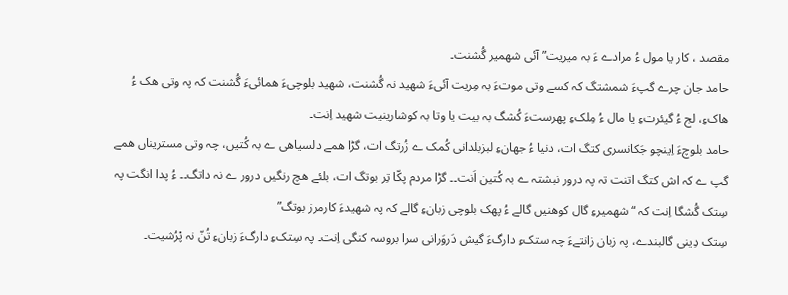مقصد ، کار یا مول ءُ مرادے ءَ بہ میریت” آئی شھمیر گُشنت۔
حامد جان چرے گپءَ شمشتگ کہ کسے وتی موتءَ بہ مِریت آئیءَ شھید نہ گُشنت، شھید بلوچیءَ ھمائیءَ گُشنت کہ پہ وتی ھک ءُ ھاکءِ، لج ءُ گیئرتءِ یا مال ءُ مِلکءِ پھرستءَ کُشگ بہ بیت یا وتا بہ کوشارینیت شھید اِنت۔
حامد بلوچءَ اِینچو جَکانسری کتگ ات، دنیا ءُ جھانءِ لبزبلدانی کُمک ے زُرتگ ات، گڑا ھمے دلسیاھی ے بہ کُتیں، چہ وتی مستریناں ھمے گپ ے کہ اش کتگ اتنت تہ پہ درور نبشتہ ے بہ کُتین اَنت۔۔ گڑا مردم پکّا تِر بوتگ ات، بلئے ھچ رنگیں درور ے نہ داتگ۔۔ ءُ پدا انگت پہ سِتک گُشگا اِنت کہ “شھمیرءِ گال کوھنیں گالے ءُ پھک بلوچی زبانءِ گالے کہ پہ شھیدءَ کارمرز بوتگ”
سِتک دِینی گالبندے، پہ زبان زانتےءَ چہ ستکءِ دارگءَ گیش دَروَرانی سرا بروسہ کنگی اِنت۔ پہ سِتکءِ دارگءَ زبانءِ تُنّ نہ پْرُشیت۔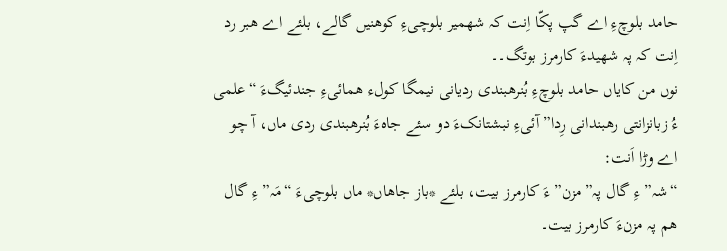حامد بلوچءِ اے گپ پکّا اِنت کہ شھمیر بلوچیءِ کوھنیں گالے، بلئے اے ھبر رد اِنت کہ پہ شھیدءَ کارمرز بوتگ۔۔
نوں من کایاں حامد بلوچءِ بُنرھبندی ردیانی نیمگا کولء ھمائیءِ جندئیگءَ “علمی ءُ زبانزانتی رھبندانی رِدا” آئیءِ نبشتانکءَ دو سئے جاہءَ بُنرھبندی ردی ماں، آ چو اے وڑا اَنت:
“شہ” ءِ گال پہ”مزن” ءَ کارمرز بیت، بلئے *باز جاھاں* ماں بلوچیءَ “مَہ” ءِ گال ھم پہ مزنءَ کارمرز بیت۔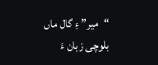“میر” ءِ گال ماں بلوچی زبان ءَ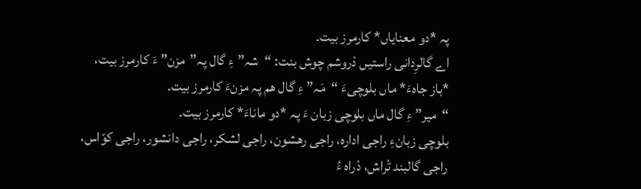پہ *دو معنایاں* کارمرز بیت۔
اے گالرِدانی راستیں دْروشم چوش بنت: “شہ” ءِ گال پہ”مزن” ءَ کارمرز بیت، *باز جاہءَ* ماں بلوچیءَ “مَہ” ءِ گال ھم پہ مزنءَ کارمرز بیت۔
“میر” ءِ گال ماں بلوچی زبان ءَ پہ *دو ماناءَ* کارمرز بیت۔
بلوچی زبانءِ راجی ادارہ، راجی رھشون، راجی لشکر، راجی دانشور، راجی کوّاس، راجی گالبند تْراش، دْراہ ءُ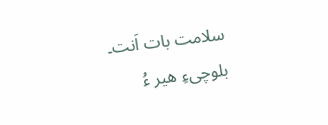سلامت بات اَنت۔
بلوچیءِ ھیر ءُ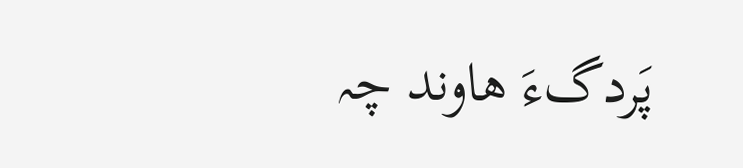پَردگءَ ھاوند چہ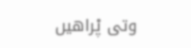وتی پْراھیں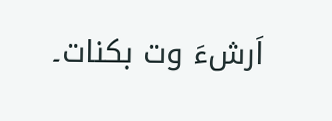اَرشءَ وت بکنات۔